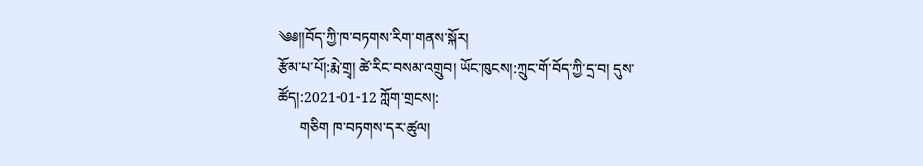༄༅།།བོད་ཀྱི་ཁ་བཏགས་རིག་གནས་སྐོར།
རྩོམ་པ་པོ།:རྨེ་གྲྭ། ཚེ་རིང་བསམ་འགྲུབ། ཡོང་ཁུངས།:ཀྲུང་གོ་བོད་ཀྱི་དྲ་བ། དུས་ཚོད།:2021-01-12 ཀློག་གྲངས།:
      གཅིག ཁ་བཏགས་དར་ཚུལ།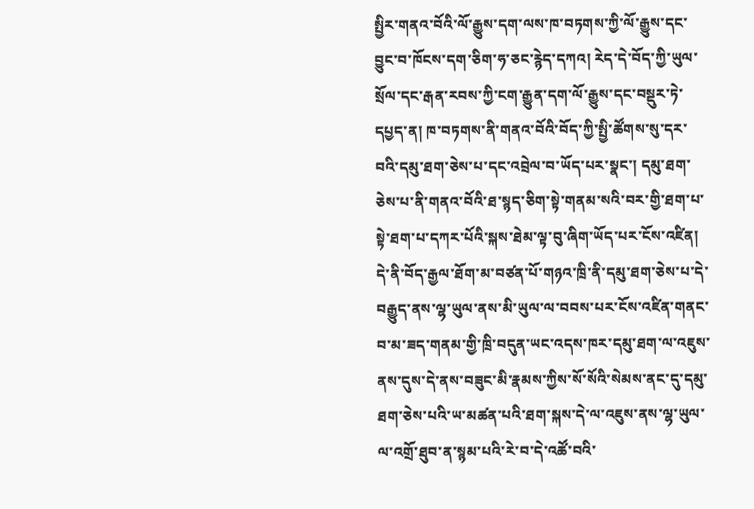སྤྱིར་གནའ་བོའི་ལོ་རྒྱུས་དག་ལས་ཁ་བཏགས་ཀྱི་ལོ་རྒྱུས་དང་བྱུང་བ་ཁོངས་དག་ཅིག་ཧ་ཅང་རྙེད་དཀའ། རེད་དེ་བོད་ཀྱི་ཡུལ་སྲོལ་དང་རྒན་རབས་ཀྱི་ངག་རྒྱུན་དག་ལོ་རྒྱུས་དང་བསྡུར་ཏེ་དཔྱད་ན། ཁ་བཏགས་ནི་གནའ་བོའི་བོད་ཀྱི་སྤྱི་ཚོགས་སུ་དར་བའི་དམུ་ཐག་ཅེས་པ་དང་འབྲེལ་བ་ཡོད་པར་སྣང་། དམུ་ཐག་ཅེས་པ་ནི་གནའ་བོའི་ཐ་སྙད་ཅིག་སྟེ་གནམ་སའི་བར་གྱི་ཐག་པ་སྟེ་ཐག་པ་དཀར་པོའི་སྐས་ཐེམ་ལྟ་བུ་ཞིག་ཡོད་པར་ངོས་འཛིན། དེ་ནི་བོད་རྒྱལ་ཐོག་མ་བཙན་པོ་གཉའ་ཁྲི་ནི་དམུ་ཐག་ཅེས་པ་དེ་བརྒྱུད་ནས་ལྷ་ཡུལ་ནས་མི་ཡུལ་ལ་བབས་པར་ངོས་འཛིན་གནང་བ་མ་ཟད་གནམ་གྱི་ཁྲི་བདུན་ཡང་འདས་ཁར་དམུ་ཐག་ལ་འཇུས་ནས་དུས་དེ་ནས་བཟུང་མི་རྣམས་ཀྱིས་སོ་སོའི་སེམས་ནང་དུ་དམུ་ཐག་ཅེས་པའི་ཡ་མཚན་པའི་ཐག་སྐས་དེ་ལ་འཇུས་ནས་ལྷ་ཡུལ་ལ་འགྲོ་ཐུབ་ན་སྙམ་པའི་རེ་བ་དེ་འཚོ་བའི་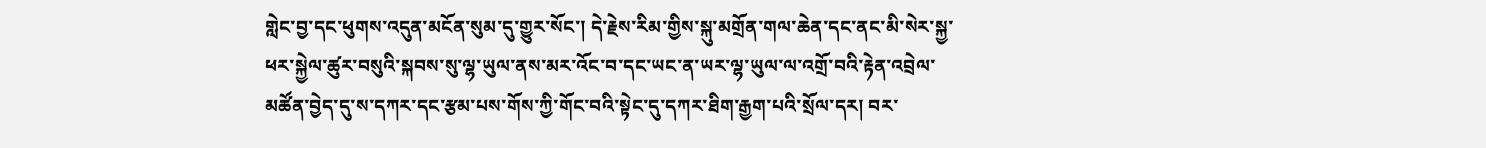གླེང་བྱ་དང་ཕུགས་འདུན་མངོན་སུམ་དུ་གྱུར་སོང་། དེ་རྗེས་རིམ་གྱིས་སྐུ་མགྲོན་གལ་ཆེན་དང་ནང་མི་སེར་སྐྱ་ཕར་སྐྱེལ་ཚུར་བསུའི་སྐབས་སུ་ལྷ་ཡུལ་ནས་མར་འོང་བ་དང་ཡང་ན་ཡར་ལྷ་ཡུལ་ལ་འགྲོ་བའི་རྟེན་འབྲེལ་མཚོན་བྱེད་དུ་ས་དཀར་དང་རྩམ་པས་གོས་ཀྱི་གོང་བའི་སྟེང་དུ་དཀར་ཐིག་རྒྱག་པའི་སྲོལ་དར། བར་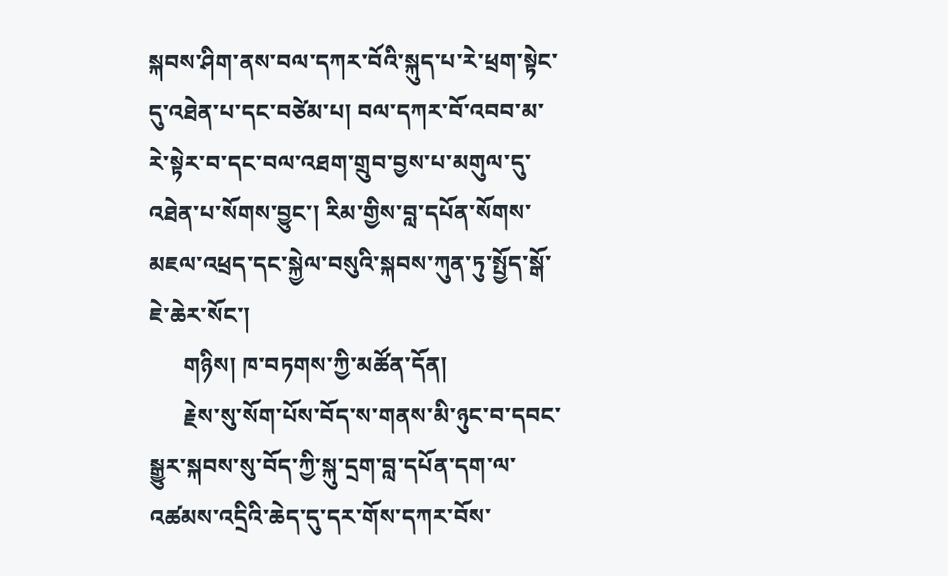སྐབས་ཤིག་ནས་བལ་དཀར་བོའི་སྐུད་པ་རེ་ཕྲག་སྟེང་དུ་འཐེན་པ་དང་བཙེམ་པ། བལ་དཀར་བོ་འབབ་མ་རེ་སྟེར་བ་དང་བལ་འཐག་གྲུབ་བྱས་པ་མགུལ་དུ་འཐེན་པ་སོགས་བྱུང་། རིམ་གྱིས་བླ་དཔོན་སོགས་མཇལ་འཕྲད་དང་སྐྱེལ་བསུའི་སྐབས་ཀུན་ཏུ་སྤྱོད་སྒོ་ཇེ་ཆེར་སོང་།
      གཉིས། ཁ་བཏགས་ཀྱི་མཚོན་དོན།
      རྗེས་སུ་སོག་པོས་བོད་ས་གནས་མི་ཉུང་བ་དབང་སྒྱུར་སྐབས་སུ་བོད་ཀྱི་སྐུ་དྲག་བླ་དཔོན་དག་ལ་འཚམས་འདྲིའི་ཆེད་དུ་དར་གོས་དཀར་བོས་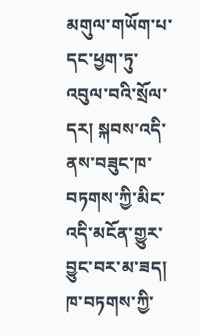མགུལ་གཡོག་པ་དང་ཕྱག་ཏུ་འབུལ་བའི་སྲོལ་དར། སྐབས་འདི་ནས་བཟུང་ཁ་བཏགས་ཀྱི་མིང་འདི་མངོན་གྱུར་བྱུང་བར་མ་ཟད། ཁ་བཏགས་ཀྱི་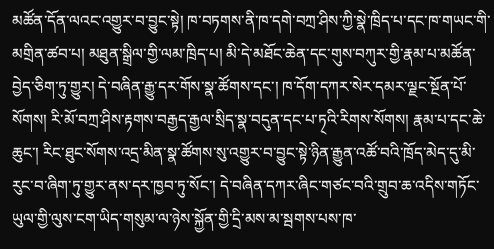མཚོན་དོན་ལའང་འགྱུར་བ་བྱུང་སྟེ། ཁ་བཏགས་ནི་ཁ་དགེ་བཀྲ་ཤིས་ཀྱི་སྣེ་ཁྲིད་པ་དང་ཁ་གཡང་གི་མགྲིན་ཚབ་པ། མཐུན་སྒྲིལ་གྱི་ལམ་ཁྲིད་པ། མི་དེ་མཐོང་ཆེན་དང་གུས་བཀུར་གྱི་རྣམ་པ་མཚོན་བྱེད་ཅིག་ཏུ་གྱུར། དེ་བཞིན་རྒྱུ་དར་གོས་སྣ་ཚོགས་དང་། ཁ་དོག་དཀར་སེར་དམར་ལྗང་སྔོན་པོ་སོགས། རི་མོ་བཀྲ་ཤིས་རྟགས་བརྒྱད་རྒྱལ་སྲིད་སྣ་བདུན་དང་པ་ཏ྄འི་རིགས་སོགས། རྣམ་པ་དང་ཆེ་ཆུང་། རིང་ཐུང་སོགས་འདྲ་མིན་སྣ་ཚོགས་སུ་འགྱུར་བ་བྱུང་སྟེ་ཉིན་རྒྱུན་འཚོ་བའི་ཁྲོད་མེད་དུ་མི་རུང་བ་ཞིག་ཏུ་གྱུར་ནས་དར་ཁྱབ་ཏུ་སོང་། དེ་བཞིན་དཀར་ཞིང་གཙང་བའི་གྲུབ་ཆ་འདིས་གཏོང་ཡུལ་གྱི་ལུས་ངག་ཡིད་གསུམ་ལ་ཉེས་སྐྱོན་གྱི་དྲི་མས་མ་སྦགས་པས་ཁ་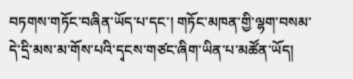བཏགས་གཏོང་བཞིན་ཡོད་པ་དང་། གཏོང་མཁན་གྱི་ལྷག་བསམ་དེ་དྲི་མས་མ་གོས་པའི་དྭངས་གཙང་ཞིག་ཡིན་པ་མཚོན་ཡོད།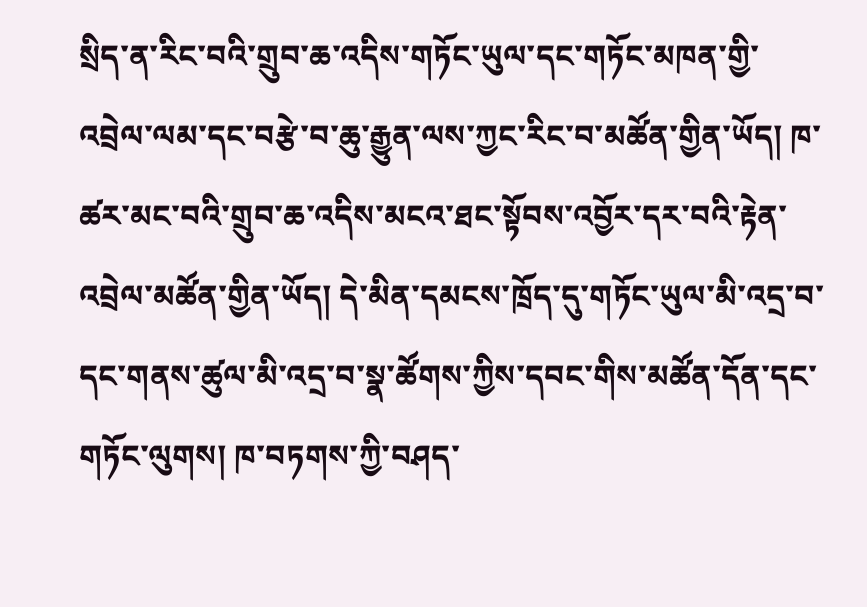སྲིད་ན་རིང་བའི་གྲུབ་ཆ་འདིས་གཏོང་ཡུལ་དང་གཏོང་མཁན་གྱི་འབྲེལ་ལམ་དང་བརྩེ་བ་ཆུ་རྒྱུན་ལས་ཀྱང་རིང་བ་མཚོན་གྱིན་ཡོད། ཁ་ཚར་མང་བའི་གྲུབ་ཆ་འདིས་མངའ་ཐང་སྟོབས་འབྱོར་དར་བའི་རྟེན་འབྲེལ་མཚོན་གྱིན་ཡོད། དེ་མིན་དམངས་ཁྲོད་དུ་གཏོང་ཡུལ་མི་འདྲ་བ་དང་གནས་ཚུལ་མི་འདྲ་བ་སྣ་ཚོགས་ཀྱིས་དབང་གིས་མཚོན་དོན་དང་གཏོང་ལུགས། ཁ་བཏགས་ཀྱི་བཤད་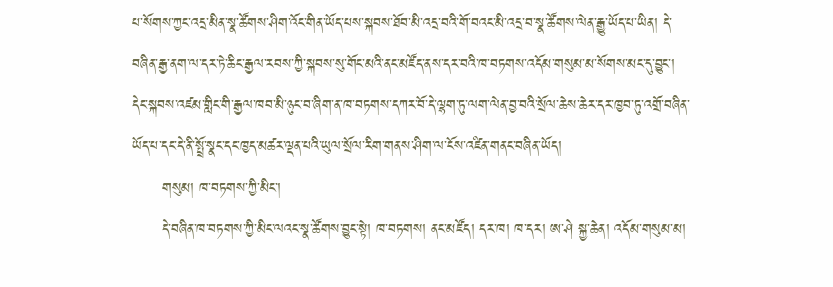པ་སོགས་ཀྱང་འདྲ་མིན་སྣ་ཚོགས་ཤིག་འོང་གིན་ཡོད་པས་སྐབས་ཐོབ་མི་འདྲ་བའི་གོ་བའང་མི་འདྲ་བ་སྣ་ཚོགས་ལེན་རྒྱུ་ཡོད་པ་ཡིན། དེ་བཞིན་རྒྱ་ནག་ལ་དར་ཏེ་ཆིང་རྒྱལ་རབས་ཀྱི་སྐབས་སུ་གོང་མའི་ནང་མཛོད་ནས་དར་བའི་ཁ་བཏགས་འདོམ་གསུམ་མ་སོགས་མང་དུ་བྱུང་། དེང་སྐབས་འཛམ་གླིང་གི་རྒྱལ་ཁབ་མི་ཉུང་བ་ཞིག་ན་ཁ་བཏགས་དཀར་བོ་དེ་ལྷག་ཏུ་ལག་ལེན་བྱ་བའི་སྲོལ་ཆེས་ཆེར་དར་ཁྱབ་ཏུ་འགྲོ་བཞིན་ཡོད་པ་དང་དེ་ནི་སྤྲོ་སྣང་དང་ཁྱད་མཚར་ལྡན་པའི་ཡུལ་སྲོལ་རིག་གནས་ཤིག་ལ་ངོས་འཛིན་གནང་བཞིན་ཡོད།
      གསུམ། ཁ་བཏགས་ཀྱི་མིང་།
      དེ་བཞིན་ཁ་བཏགས་ཀྱི་མིང་ལའང་སྣ་ཚོགས་བྱུང་སྟེ། ཁ་བཏགས། ནང་མཛོད། དར་ཁ། ཁ་དར། ཨ་ཤེ སྐྱ་ཆེན། འདོམ་གསུམ་མ།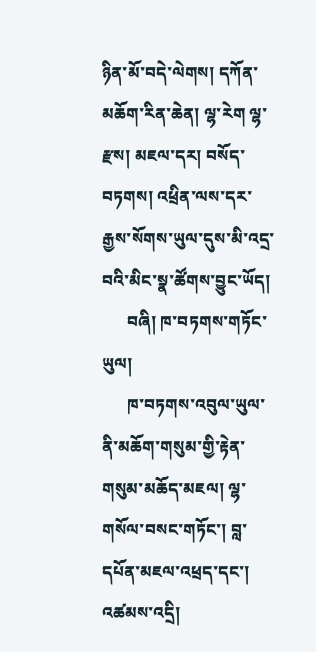ཉིན་མོ་བདེ་ལེགས། དཀོན་མཆོག་རིན་ཆེན། ལྷ་རེག ལྷ་རྫས། མཇལ་དར། བསོད་བཏགས། འཕྲིན་ལས་དར་རྒྱས་སོགས་ཡུལ་དུས་མི་འདྲ་བའི་མིང་སྣ་ཚོགས་བྱུང་ཡོད།
      བཞི། ཁ་བཏགས་གཏོང་ཡུལ།
      ཁ་བཏགས་འབུལ་ཡུལ་ནི་མཆོག་གསུམ་གྱི་རྟེན་གསུམ་མཆོད་མཇལ། ལྷ་གསོལ་བསང་གཏོང་། བླ་དཔོན་མཇལ་འཕྲད་དང་། འཚམས་འདྲི།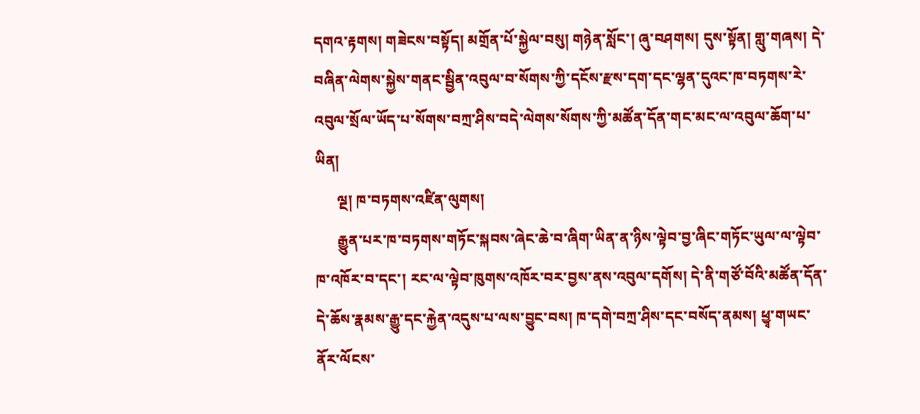དགའ་རྟགས། གཟེངས་བསྟོད། མགྲོན་པོ་སྐྱེལ་བསུ། གཉེན་སློང་། ཞུ་བཤགས། དུས་སྟོན། གླུ་གཞས། དེ་བཞིན་ལེགས་སྐྱེས་གནང་སྦྱིན་འབུལ་བ་སོགས་ཀྱི་དངོས་རྫས་དག་དང་ལྷན་དུའང་ཁ་བཏགས་རེ་འབུལ་སྲོལ་ཡོད་པ་སོགས་བཀྲ་ཤིས་བདེ་ལེགས་སོགས་ཀྱི་མཚོན་དོན་གང་མང་ལ་འབུལ་ཆོག་པ་ཡིན།
      ལྔ། ཁ་བཏགས་འཛིན་ལུགས།
      རྒྱུན་པར་ཁ་བཏགས་གཏོང་སྐབས་ཞེང་ཆེ་བ་ཞིག་ཡིན་ན་ཉིས་ལྟེབ་བྱ་ཞིང་གཏོང་ཡུལ་ལ་ལྟེབ་ཁ་འཁོར་བ་དང་། རང་ལ་ལྟེབ་ཁུགས་འཁོར་བར་བྱས་ནས་འབུལ་དགོས། དེ་ནི་གཙོ་བོའི་མཚོན་དོན་དེ་ཆོས་རྣམས་རྒྱུ་དང་རྐྱེན་འདུས་པ་ལས་བྱུང་བས། ཁ་དགེ་བཀྲ་ཤིས་དང་བསོད་ནམས། ཕྱྭ་གཡང་ནོར་ལོངས་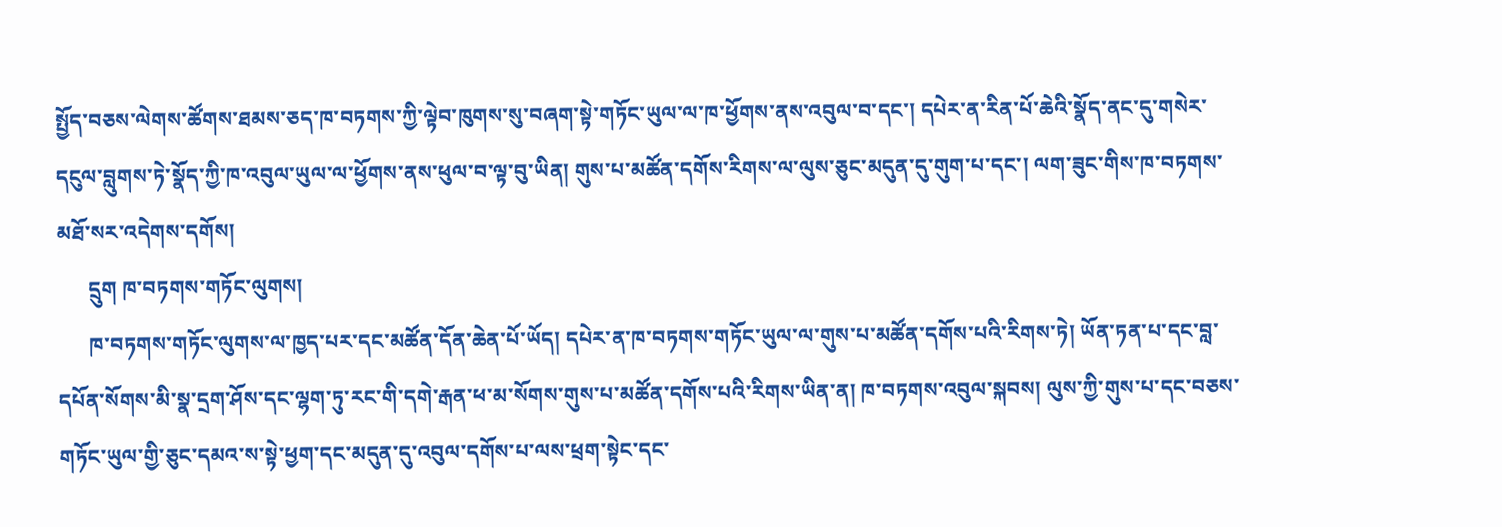སྤྱོད་བཅས་ལེགས་ཚོགས་ཐམས་ཅད་ཁ་བཏགས་ཀྱི་ལྟེབ་ཁུགས་སུ་བཞག་སྟེ་གཏོང་ཡུལ་ལ་ཁ་ཕྱོགས་ནས་འབུལ་བ་དང་། དཔེར་ན་རིན་པོ་ཆེའི་སྣོད་ནང་དུ་གསེར་དངུལ་བླུགས་ཏེ་སྣོད་ཀྱི་ཁ་འབུལ་ཡུལ་ལ་ཕྱོགས་ནས་ཕུལ་བ་ལྟ་བུ་ཡིན། གུས་པ་མཚོན་དགོས་རིགས་ལ་ལུས་ཅུང་མདུན་དུ་གུག་པ་དང་། ལག་ཟུང་གིས་ཁ་བཏགས་མཐོ་སར་འདེགས་དགོས།
      དྲུག ཁ་བཏགས་གཏོང་ལུགས།
      ཁ་བཏགས་གཏོང་ལུགས་ལ་ཁྱད་པར་དང་མཚོན་དོན་ཆེན་པོ་ཡོད། དཔེར་ན་ཁ་བཏགས་གཏོང་ཡུལ་ལ་གུས་པ་མཚོན་དགོས་པའི་རིགས་ཏེ། ཡོན་ཏན་པ་དང་བླ་དཔོན་སོགས་མི་སྣ་དྲག་ཤོས་དང་ལྷག་ཏུ་རང་གི་དགེ་རྒན་ཕ་མ་སོགས་གུས་པ་མཚོན་དགོས་པའི་རིགས་ཡིན་ན། ཁ་བཏགས་འབུལ་སྐབས། ལུས་ཀྱི་གུས་པ་དང་བཅས་གཏོང་ཡུལ་གྱི་ཅུང་དམའ་ས་སྟེ་ཕྱག་དང་མདུན་དུ་འབུལ་དགོས་པ་ལས་ཕྲག་སྟེང་དང་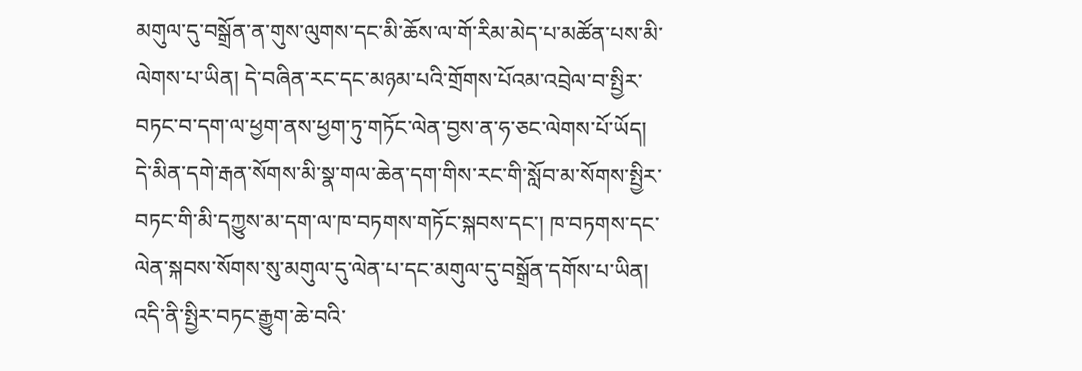མགུལ་དུ་བསྒྲོན་ན་གུས་ལུགས་དང་མི་ཆོས་ལ་གོ་རིམ་མེད་པ་མཚོན་པས་མི་ལེགས་པ་ཡིན། དེ་བཞིན་རང་དང་མཉམ་པའི་གྲོགས་པོའམ་འབྲེལ་བ་སྤྱིར་བཏང་བ་དག་ལ་ཕྱག་ནས་ཕྱག་ཏུ་གཏོང་ལེན་བྱས་ན་ཧ་ཅང་ལེགས་པོ་ཡོད། དེ་མིན་དགེ་རྒན་སོགས་མི་སྣ་གལ་ཆེན་དག་གིས་རང་གི་སློབ་མ་སོགས་སྤྱིར་བཏང་གི་མི་དཀྱུས་མ་དག་ལ་ཁ་བཏགས་གཏོང་སྐབས་དང་། ཁ་བཏགས་དང་ལེན་སྐབས་སོགས་སུ་མགུལ་དུ་ལེན་པ་དང་མགུལ་དུ་བསྒྲོན་དགོས་པ་ཡིན། འདི་ནི་སྤྱིར་བཏང་རྒྱུག་ཆེ་བའི་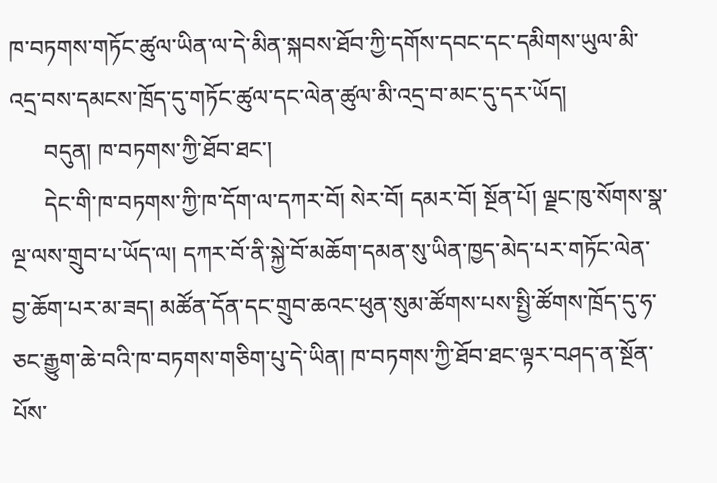ཁ་བཏགས་གཏོང་ཚུལ་ཡིན་ལ་དེ་མིན་སྐབས་ཐོབ་ཀྱི་དགོས་དབང་དང་དམིགས་ཡུལ་མི་འདྲ་བས་དམངས་ཁྲོད་དུ་གཏོང་ཚུལ་དང་ལེན་ཚུལ་མི་འདྲ་བ་མང་དུ་དར་ཡོད།
      བདུན། ཁ་བཏགས་ཀྱི་ཐོབ་ཐང་།
      དེང་གི་ཁ་བཏགས་ཀྱི་ཁ་དོག་ལ་དཀར་བོ། སེར་བོ། དམར་བོ། སྔོན་པོ། ལྗང་ཁུ་སོགས་སྣ་ལྔ་ལས་གྲུབ་པ་ཡོད་ལ། དཀར་བོ་ནི་སྐྱེ་བོ་མཆོག་དམན་སུ་ཡིན་ཁྱད་མེད་པར་གཏོང་ལེན་བྱ་ཆོག་པར་མ་ཟད། མཚོན་དོན་དང་གྲུབ་ཆའང་ཕུན་སུམ་ཚོགས་པས་སྤྱི་ཚོགས་ཁྲོད་དུ་ཧ་ཅང་རྒྱུག་ཆེ་བའི་ཁ་བཏགས་གཅིག་པུ་དེ་ཡིན། ཁ་བཏགས་ཀྱི་ཐོབ་ཐང་ལྟར་བཤད་ན་སྔོན་པོས་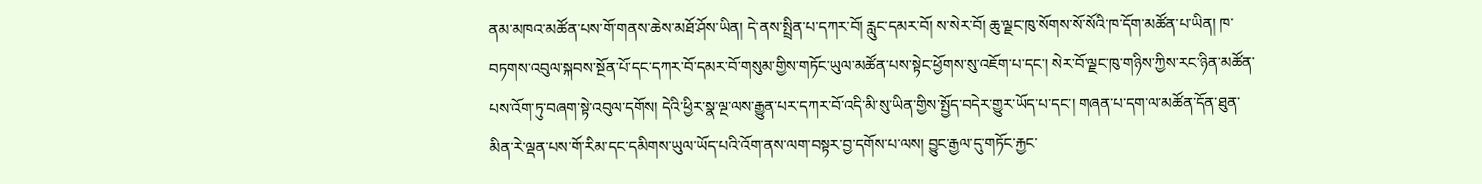ནམ་མཁའ་མཚོན་པས་གོ་གནས་ཆེས་མཐོ་ཤོས་ཡིན། དེ་ནས་སྤྲིན་པ་དཀར་བོ། རླུང་དམར་བོ། ས་སེར་བོ། ཆུ་ལྗང་ཁུ་སོགས་སོ་སོའི་ཁ་དོག་མཚོན་པ་ཡིན། ཁ་བཏགས་འབུལ་སྐབས་སྔོན་པོ་དང་དཀར་བོ་དམར་བོ་གསུམ་གྱིས་གཏོང་ཡུལ་མཚོན་པས་སྟེང་ཕྱོགས་སུ་འཇོག་པ་དང་། སེར་བོ་ལྗང་ཁུ་གཉིས་ཀྱིས་རང་ཉིན་མཚོན་པས་འོག་ཏུ་བཞག་སྟེ་འབུལ་དགོས། དེའི་ཕྱིར་སྣ་ལྔ་ལས་རྒྱུན་པར་དཀར་བོ་འདི་མི་སུ་ཡིན་གྱིས་སྤྱོད་བདེར་གྱུར་ཡོད་པ་དང་། གཞན་པ་དག་ལ་མཚོན་དོན་ཐུན་མིན་རེ་ལྡན་པས་གོ་རིམ་དང་དམིགས་ཡུལ་ཡོད་པའི་འོག་ནས་ལག་བསྟར་བྱ་དགོས་པ་ལས། བྱུང་རྒྱལ་དུ་གཏོང་རྐྱང་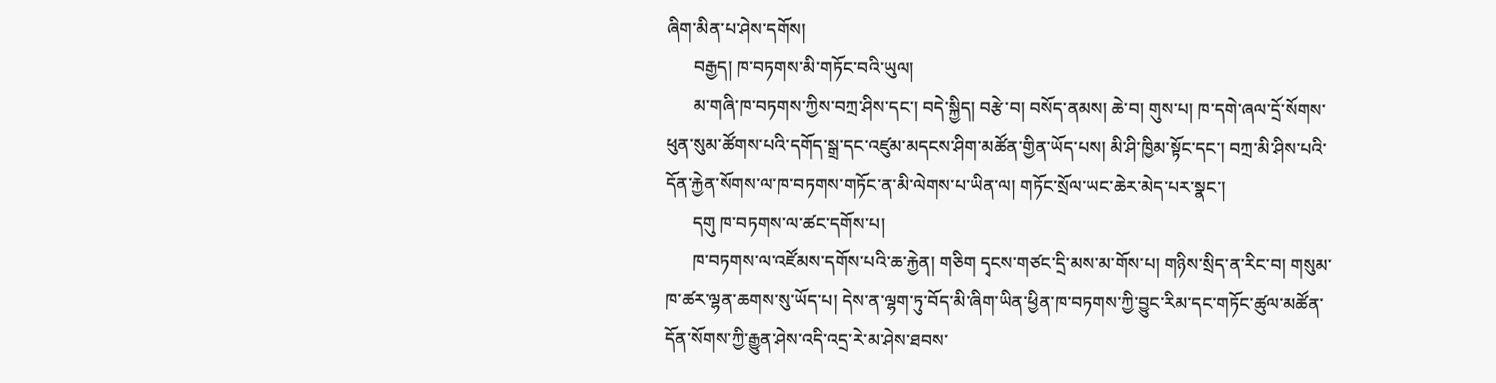ཞིག་མིན་པ་ཤེས་དགོས།
      བརྒྱད། ཁ་བཏགས་མི་གཏོང་བའི་ཡུལ།
      མ་གཞི་ཁ་བཏགས་ཀྱིས་བཀྲ་ཤིས་དང་། བདེ་སྐྱིད། བརྩེ་བ། བསོད་ནམས། ཆེ་བ། གུས་པ། ཁ་དགེ་ཞལ་དྲོ་སོགས་ཕུན་སུམ་ཚོགས་པའི་དགོད་སྒྲ་དང་འཛུམ་མདངས་ཤིག་མཚོན་གྱིན་ཡོད་པས། མི་ཤི་ཁྱིམ་སྟོང་དང་། བཀྲ་མི་ཤིས་པའི་དོན་རྐྱེན་སོགས་ལ་ཁ་བཏགས་གཏོང་ན་མི་ལེགས་པ་ཡིན་ལ། གཏོང་སྲོལ་ཡང་ཆེར་མེད་པར་སྣང་།
      དགུ ཁ་བཏགས་ལ་ཚང་དགོས་པ།
      ཁ་བཏགས་ལ་འཛོམས་དགོས་པའི་ཆ་རྐྱེན། གཅིག དྭངས་གཙང་དྲི་མས་མ་གོས་པ། གཉིས་སྲིད་ན་རིང་བ། གསུམ་ཁ་ཚར་ལྷན་ཆགས་སུ་ཡོད་པ། དེས་ན་ལྷག་ཏུ་བོད་མི་ཞིག་ཡིན་ཕྱིན་ཁ་བཏགས་ཀྱི་བྱུང་རིམ་དང་གཏོང་ཚུལ་མཚོན་དོན་སོགས་ཀྱི་རྒྱུན་ཤེས་འདི་འདྲ་རེ་མ་ཤེས་ཐབས་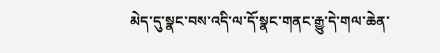མེད་དུ་སྣང་བས་འདི་ལ་དོ་སྣང་གནང་རྒྱུ་དེ་གལ་ཆེན་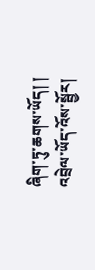ཞིག་ཏུ་ཆགས་ཡོད། །
འབྲེལ་ཡོད་འོས་སྦྱོར།